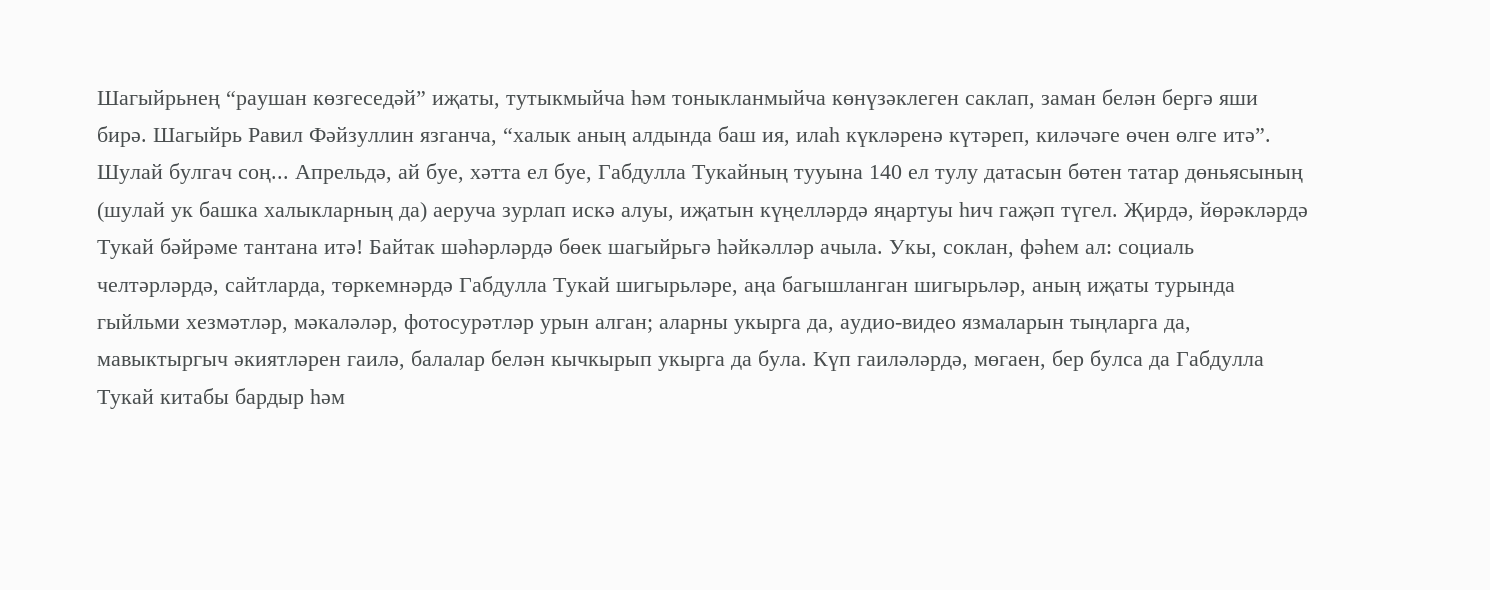Шагыйрьнең “раушан көзгеседәй” иҗаты, тутыкмыйча һәм тоныкланмыйча көнүзәклеген саклап, заман белән бергә яши бирә. Шагыйрь Равил Фәйзуллин язганча, “халык аның алдында баш ия, илаһ күкләренә күтәреп, киләчәге өчен өлге итә”. Шулай булгач соң... Апрельдә, ай буе, хәтта ел буе, Габдулла Тукайның тууына 140 ел тулу датасын бөтен татар дөньясының (шулай ук башка халыкларның да) аеруча зурлап искә алуы, иҗатын күңелләрдә яңартуы һич гаҗәп түгел. Җирдә, йөрәкләрдә Тукай бәйрәме тантана итә! Байтак шәһәрләрдә бөек шагыйрьгә һәйкәлләр ачыла. Укы, соклан, фәһем ал: социаль челтәрләрдә, сайтларда, төркемнәрдә Габдулла Тукай шигырьләре, аңа багышланган шигырьләр, аның иҗаты турында гыйльми хезмәтләр, мәкаләләр, фотосурәтләр урын алган; аларны укырга да, аудио-видео язмаларын тыңларга да, мавыктыргыч әкиятләрен гаилә, балалар белән кычкырып укырга да була. Күп гаиләләрдә, мөгаен, бер булса да Габдулла Тукай китабы бардыр һәм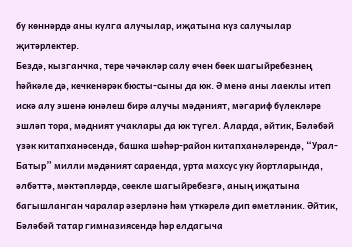бу көннәрдә аны кулга алучылар, иҗатына күз салучылар җитәрлектер.
Бездә, кызганчка, тере чәчәкләр салу өчен бөек шагыйребезнең һәйкәле дә, кечкенәрәк бюсты-сыны да юк. Ә менә аны лаеклы итеп искә алу эшенә юнәлеш бирә алучы мәдәният, мәгариф бүлекләре эшләп тора, мәдният учаклары да юк түгел. Аларда, әйтик, Бәләбәй үзәк китапханәсендә, башка шәһәр-район китапханәләрендә, “Урал-Батыр” милли мәдәният сараенда, урта махсус уку йортларында, әлбәттә, мәктәпләрдә, сөекле шагыйребезгә, аның иҗатына багышланган чаралар әзерләнә һәм үткәрелә дип өметләник. Әйтик, Бәләбәй татар гимназиясендә һәр елдагыча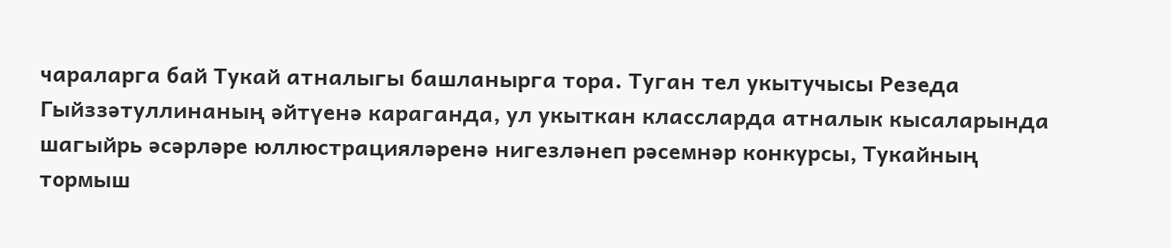чараларга бай Тукай атналыгы башланырга тора. Туган тел укытучысы Резеда Гыйззәтуллинаның әйтүенә караганда, ул укыткан классларда атналык кысаларында шагыйрь әсәрләре юллюстрацияләренә нигезләнеп рәсемнәр конкурсы, Тукайның тормыш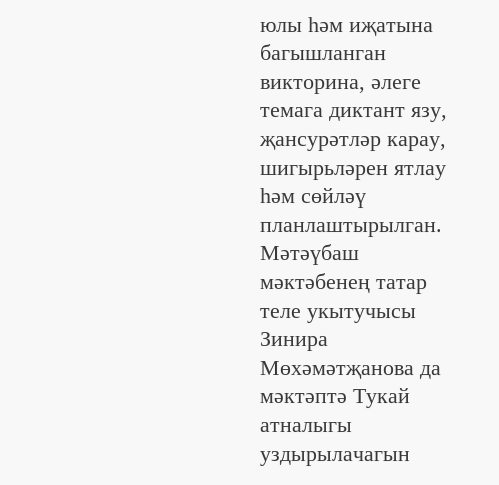юлы һәм иҗатына багышланган викторина, әлеге темага диктант язу, җансурәтләр карау, шигырьләрен ятлау һәм сөйләү планлаштырылган. Мәтәүбаш мәктәбенең татар теле укытучысы Зинира Мөхәмәтҗанова да мәктәптә Тукай атналыгы уздырылачагын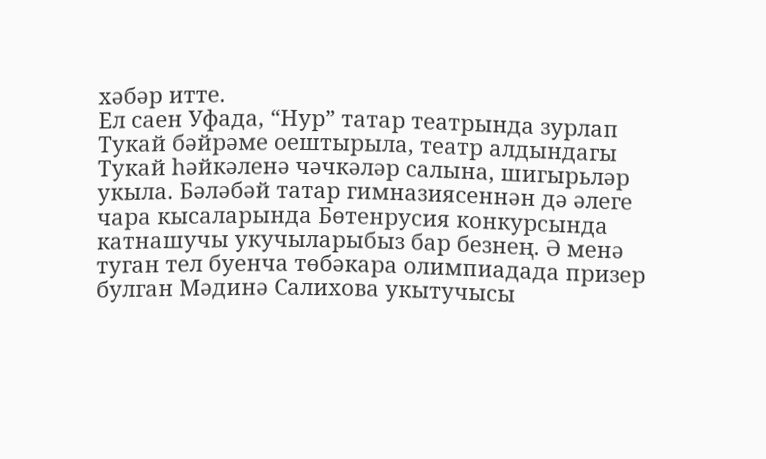хәбәр итте.
Ел саен Уфада, “Нур” татар театрында зурлап Тукай бәйрәме оештырыла, театр алдындагы Тукай һәйкәленә чәчкәләр салына, шигырьләр укыла. Бәләбәй татар гимназиясеннән дә әлеге чара кысаларында Бөтенрусия конкурсында катнашучы укучыларыбыз бар безнең. Ә менә туган тел буенча төбәкара олимпиадада призер булган Мәдинә Салихова укытучысы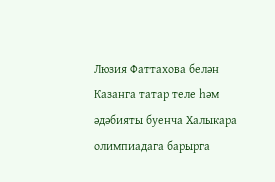Люзия Фаттахова белән Казанга татар теле һәм әдәбияты буенча Халыкара олимпиадага барырга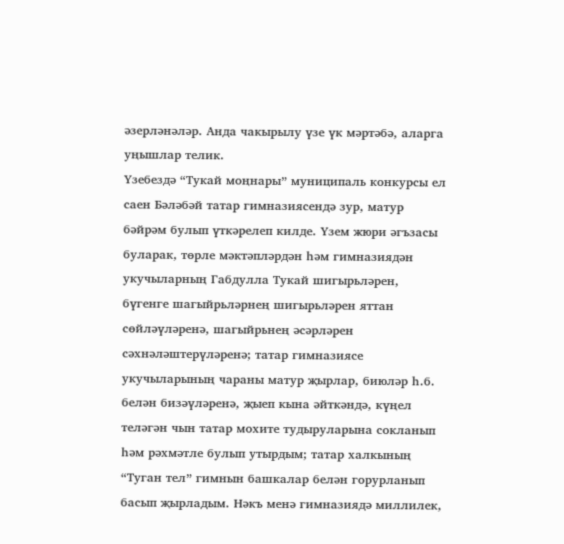әзерләнәләр. Анда чакырылу үзе үк мәртәбә, аларга уңышлар телик.
Үзебездә “Тукай моңнары” муниципаль конкурсы ел саен Бәләбәй татар гимназиясендә зур, матур бәйрәм булып үткәрелеп килде. Үзем жюри әгъзасы буларак, төрле мәктәпләрдән һәм гимназиядән укучыларның Габдулла Тукай шигырьләрен, бүгенге шагыйрьләрнең шигырьләрен яттан сөйләүләренә, шагыйрьнең әсәрләрен сәхнәләштерүләренә; татар гимназиясе укучыларының чараны матур җырлар, биюләр һ.б. белән бизәүләренә, җыеп кына әйткәндә, күңел теләгән чын татар мохите тудыруларына сокланып һәм рәхмәтле булып утырдым; татар халкының “Туган тел” гимнын башкалар белән горурланып басып җырладым. Нәкъ менә гимназиядә миллилек,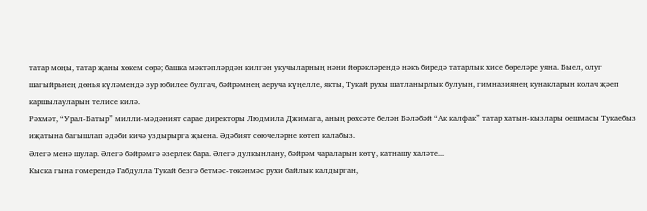татар моңы, татар җаны хөкем сөрә; башка мәктәпләрдән килгән укучыларның нәни йөрәкләрендә нәкъ биредә татарлык хисе бөреләре уяна. Быел, олуг шагыйрьнең дөнья күләмендә зур юбилее булгач, бәйрәмнең аеруча күңелле, якты, Тукай рухы шатланырлык булуын, гимназиянең кунакларын колач җәеп каршылауларын телисе килә.
Рәхмәт, “Урал-Батыр” милли-мәдәният сарае директоры Людмила Джимага, аның рөхсәте белән Бәләбәй “Ак калфак” татар хатын-кызлары оешмасы Тукаебыз иҗатына багышлап әдәби кичә уздырырга җыена. Әдәбият сөючеләрне көтеп калабыз.
Әлегә менә шулар. Әлегә бәйрәмгә әзерлек бара. Әлегә дулкынлану, бәйрәм чараларын көтү, катнашу халәте...
Кыска гына гомерендә Габдулла Тукай безгә бетмәс-төкәнмәс рухи байлык калдырган,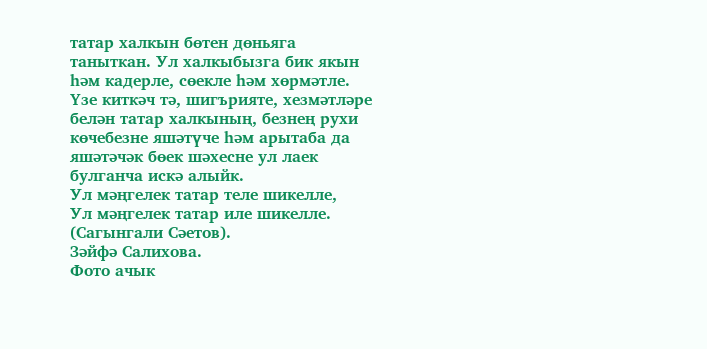татар халкын бөтен дөньяга таныткан. Ул халкыбызга бик якын һәм кадерле, сөекле һәм хөрмәтле. Үзе киткәч тә, шигърияте, хезмәтләре белән татар халкының, безнең рухи көчебезне яшәтүче һәм арытаба да яшәтәчәк бөек шәхесне ул лаек булганча искә алыйк.
Ул мәңгелек татар теле шикелле,
Ул мәңгелек татар иле шикелле. (Сагынгали Сәетов).
Зәйфә Салихова.
Фото ачык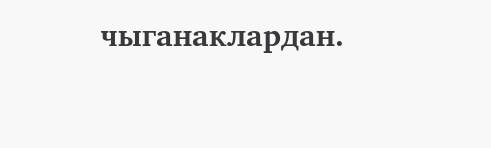чыганаклардан.